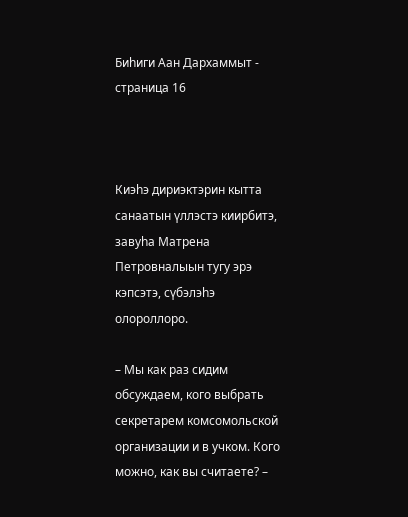Биһиги Аан Дархаммыт - страница 16



Киэһэ дириэктэрин кытта санаатын үллэстэ киирбитэ, завуһа Матрена Петровналыын тугу эрэ кэпсэтэ, сүбэлэһэ олороллоро.

– Мы как раз сидим обсуждаем, кого выбрать секретарем комсомольской организации и в учком. Кого можно, как вы считаете? –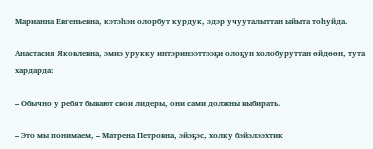Марианна Евгеньевна, кэтэһэн олорбут курдук, эдэр учууталыттан ыйыта тоһуйда.

Анастасия Яковлевна, эмиэ урукку интэринээттээҕи олоҕун холобуруттан өйдөөн, тута хардарда:

– Обычно у ребят бывают свои лидеры, они сами должны выбирать.

– Это мы понимаем, – Матрена Петровна, эйэҕэс, холку бэйэлээхтик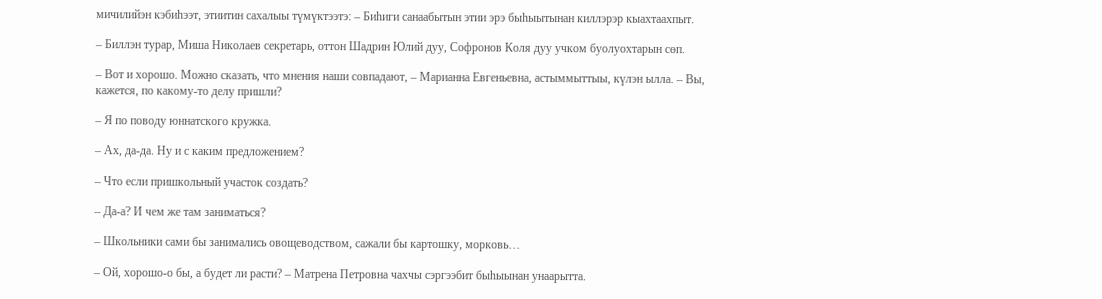мичилийэн кэбиһээт, этиитин сахалыы түмүктээтэ: – Биһиги санаабытын этии эрэ быһыытынан киллэрэр кыахтаахпыт.

– Биллэн турар, Миша Николаев секретарь, оттон Шадрин Юлий дуу, Софронов Коля дуу учком буолуохтарын сөп.

– Вот и хорошо. Можно сказать, что мнения наши совпадают, – Марианна Евгеньевна, астыммыттыы, күлэн ылла. – Вы, кажется, по какому-то делу пришли?

– Я по поводу юннатского кружка.

– Ах, да-да. Ну и с каким предложением?

– Что если пришкольный участок создать?

– Да-а? И чем же там заниматься?

– Школьники сами бы занимались овощеводством, сажали бы картошку, морковь…

– Ой, хорошо-о бы, а будет ли расти? – Матрена Петровна чахчы сэргээбит быһыынан унаарытта.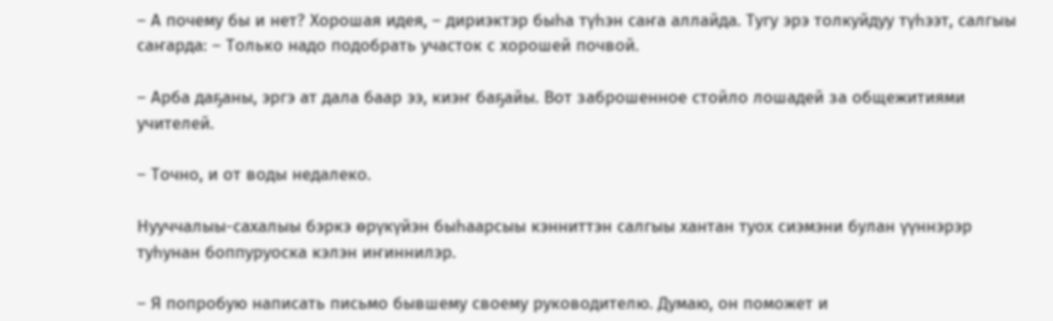– А почему бы и нет? Хорошая идея, – дириэктэр быһа түһэн саҥа аллайда. Тугу эрэ толкуйдуу түһээт, салгыы саҥарда: – Только надо подобрать участок с хорошей почвой.

– Арба даҕаны, эргэ ат дала баар ээ, киэҥ баҕайы. Вот заброшенное стойло лошадей за общежитиями учителей.

– Точно, и от воды недалеко.

Нууччалыы-сахалыы бэркэ өрүкүйэн быһаарсыы кэнниттэн салгыы хантан туох сиэмэни булан үүннэрэр туһунан боппуруоска кэлэн иҥиннилэр.

– Я попробую написать письмо бывшему своему руководителю. Думаю, он поможет и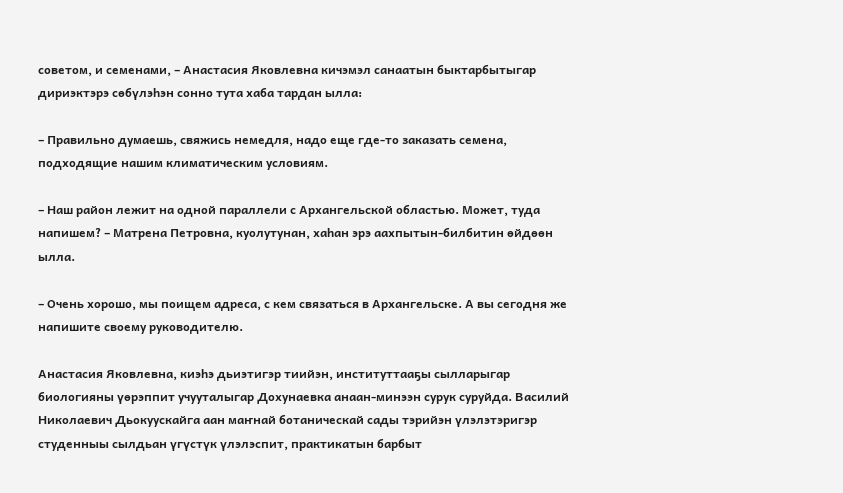советом, и семенами, – Анастасия Яковлевна кичэмэл санаатын быктарбытыгар дириэктэрэ сөбүлэһэн сонно тута хаба тардан ылла:

– Правильно думаешь, свяжись немедля, надо еще где-то заказать семена, подходящие нашим климатическим условиям.

– Наш район лежит на одной параллели с Архангельской областью. Может, туда напишем? – Матрена Петровна, куолутунан, хаһан эрэ аахпытын-билбитин өйдөөн ылла.

– Очень хорошо, мы поищем адреса, с кем связаться в Архангельске. А вы сегодня же напишите своему руководителю.

Анастасия Яковлевна, киэһэ дьиэтигэр тиийэн, институттааҕы сылларыгар биологияны үөрэппит учууталыгар Дохунаевка анаан-минээн сурук суруйда. Василий Николаевич Дьокуускайга аан маҥнай ботаническай сады тэрийэн үлэлэтэригэр студенныы сылдьан үгүстүк үлэлэспит, практикатын барбыт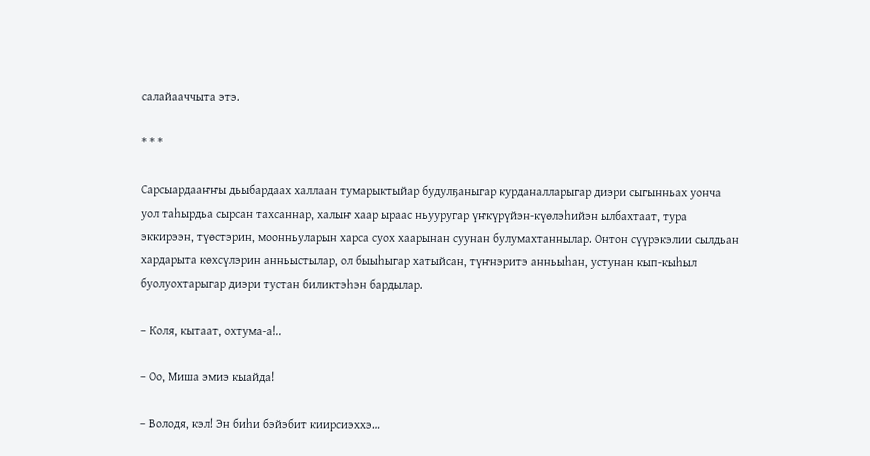салайааччыта этэ.

* * *

Сарсыардааҥҥы дьыбардаах халлаан тумарыктыйар будулҕаныгар курданалларыгар диэри сыгынньах уонча уол таһырдьа сырсан тахсаннар, халыҥ хаар ыраас ньууругар үҥкүрүйэн-күөлэһийэн ылбахтаат, тура эккирээн, түөстэрин, моонньуларын харса суох хаарынан суунан булумахтаннылар. Онтон сүүрэкэлии сылдьан хардарыта көхсүлэрин анньыстылар, ол быыһыгар хатыйсан, түҥнэритэ анньыһан, устунан кып-кыһыл буолуохтарыгар диэри тустан биликтэһэн бардылар.

– Коля, кытаат, охтума-а!..

– Оо, Миша эмиэ кыайда!

– Володя, кэл! Эн биһи бэйэбит киирсиэххэ…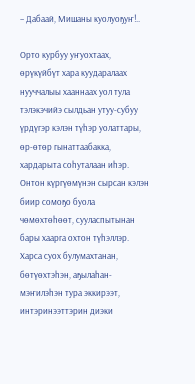– Дабаай, Мишаны куолуоҕуҥ!..

Орто курбуу уҥуохтаах, өрүкүйбүт хара куударалаах нууччалыы хааннаах уол тула тэлэкэчийэ сылдьан утуу-субуу үрдүгэр кэлэн түһэр уолаттары, өр-өтөр гынаттаабакка, хардарыта соһуталаан иһэр. Онтон күргүөмүнэн сырсан кэлэн биир сомоҕо буола чөмөхтөһөөт, сууласпытынан бары хаарга охтон түһэллэр. Харса суох булумахтанан, бөтүөхтэһэн, аҕылаһан-мэҥилэһэн тура эккирээт, интэринээттэрин диэки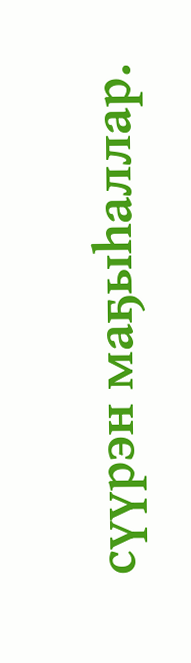сүүрэн маҕыһаллар.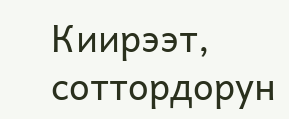Киирээт, соттордорун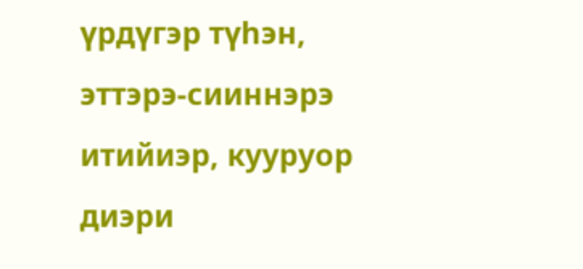үрдүгэр түһэн, эттэрэ-сииннэрэ итийиэр, кууруор диэри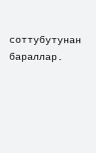соттубутунан бараллар.